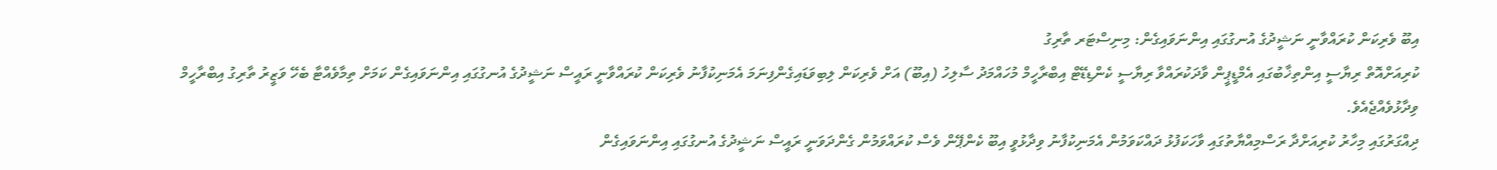އިބޫ ވެރިކަން ކުރައްވާނީ ނަޝީދުގެ އުނގުގައި އިންނަވައިގެން: މިނިސްޓަރ ތާރިގު
ކުރިއަށްއޮތް ރިޔާސީ އިންތިޚާބުގައި އެމްޑީޕީން ވާދަކުރައްވާ ރިޔާސީ ކެންޑިޑޭޓް އިބްރާހީމް މުހައްމަދު ސާލިހު (އިބޫ) އަށް ވެރިކަން ލިބިވަޑައިގެންފިނަމަ އެމަނިކުފާނު ވެރިކަން ކުރައްވާނީ ރައީސް ނަޝީދުގެ އުނގުގައި އިންނަވައިގެން ކަމަށް ތިމާވެއްޓާ ބެހޭ ވަޒީރު ތާރިގު އިބްރާހީމް ވިދާޅުވެއްޖެއެވެ.
ދިއްގަރުގައި މިހާރު ކުރިއަށްދާ ރަސްމިއްޔާތުގައި ވާހަކަފުޅު ދައްކަވަމުން އެމަނިކުފާނު ވިދާޅުވީ އިބޫ ކެންޕޭން ވެސް ކުރައްވަމުން ގެންދަވަނީ ރައީސް ނަޝީދުގެ އުނގުގައި އިންނަވައިގެން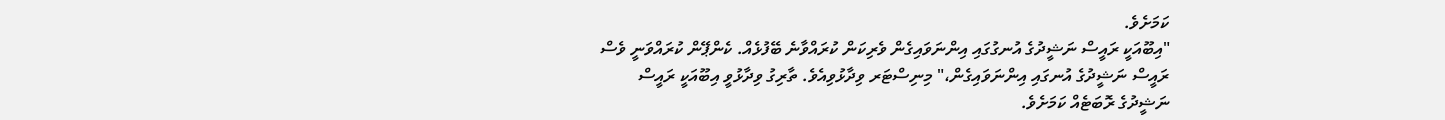ކަމަށެވެ.
"އިބޫއަކީ ރައީސް ނަޝީދުގެ އުނގުގައި އިންނަވައިގެން ވެރިކަން ކުރައްވާނެ ބޭފުޅެއް. ކެންޕޭން ކުރައްވަނީ ވެސް ރައީސް ނަޝީދުގެ އުނގައި އިންނަވައިގެން،" މިނިސްޓަރ ވިދާޅުވިއެވެ. ތާރިގު ވިދާޅުވީ އިބޫއަކީ ރައީސް ނަޝީދުގެ ރޮބަޓެއް ކަމަށެވެ.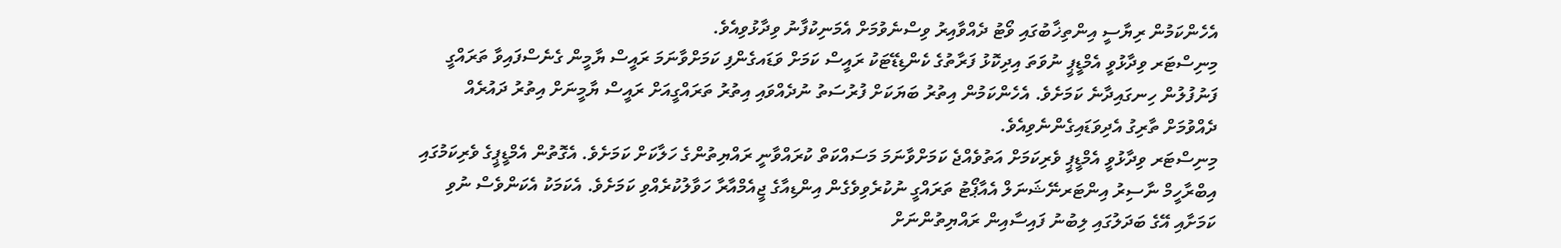އެހެންކަމުން ރިޔާސީ އިންތިޚާބުގައި ވޯޓު ދެއްވާއިރު ވިސްނެވުމަށް އެމަނިކުފާނު ވިދާޅުވިއެވެ.
މިނިސްޓަރ ވިދާޅުވީ އެމްޑީޕީ ނުވަތަ އިދިކޮޅު ފަރާތުގެ ކެންޑިޑޭޓަކު ރައީސް ކަމަށް ވަޑައގެންފި ކަމަށްވާނަމަ ރައީސް ޔާމީން ގެނެސްފައިވާ ތަރައްގީ ފަނުފުލުން ހިނގައިދާނެ ކަމަށެވެ. އެހެންކަމުން އިތުރު ބަޔަކަށް ފުރުސަތު ނުދެއްވައި އިތުރު ތަރައްގީއަށް ރައީސް ޔާމީނަށް އިތުރު ދައުރެއް ދެއްވުމަށް ތާރިގު އެދިވަޑައިގެންނެވިއެވެ.
މިނިސްޓަރ ވިދާޅުވީ އެމްޑީޕީ ވެރިކަމަށް އަތުވެއްޖެ ކަމަށްވާނަމަ މަސައްކަތް ކުރައްވާނީ ރައްޔިތުންގެ ހަލާކަށް ކަމަށެވެ. އެގޮތުން އެމްޑީޕީގެ ވެރިކަމުގައި އިބްރާހީމް ނާސިރު އިންޓަރނޭޝަނަލް އެއާޕޯޓު ތަރައްގީ ނުކުރެވިވެގެން އިންޑިއާގެ ޖީއެމްއާރާ ހަވާލުކުރެއްވި ކަމަށެވެ. އެކަމަކު އެކަންވެސް ނުވި ކަމަށާއި އޭގެ ބަދަލުގައި ލިބުނު ފައިސާއިން ރައްޔިތުންނަށް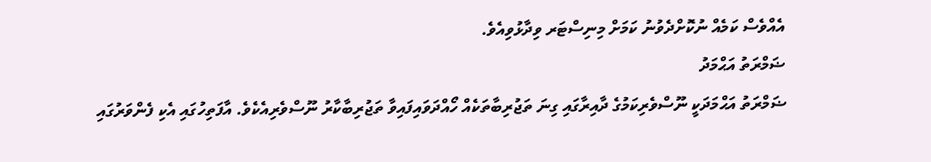އެއްވެސް ކަމެއް ނުކޮށްދެވުނު ކަމަށް މިނިސްޓަރ ވިދާޅުވިއެވެ.
ޟަމްރަތު އަޙްމަދު
ޟަމްރަތު އަޙްމަދަކީ ނޫސްވެރިކަމުގެ ދާއިރާގައި ގިނަ ތަޖުރިބާތަކެއް ހޯއްދަވައިފައިވާ ތަޖުރިބާކާރު ނޫސްވެރިއެކެވެ. އާފަތިހުގައި އެކި ފެންވަރުގައި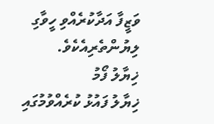ވަޒީފާ އަދާކުރެއްވި ހީވާގި ލިޔުންތެރިއެކެވެ.
ޚިޔާލު ފޯމު
ޚިޔާލު ފައުޅު ކުރެއްވުމުގައި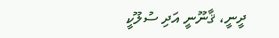ދީނީ، ޤާނޫނީ އަދި ސުލޫކީ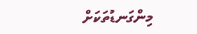މިންގަނޑުތަކަށް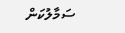ސަމާލުކަން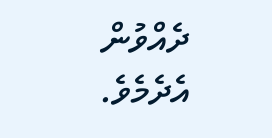ދެއްވުން އެދެމެވެ.